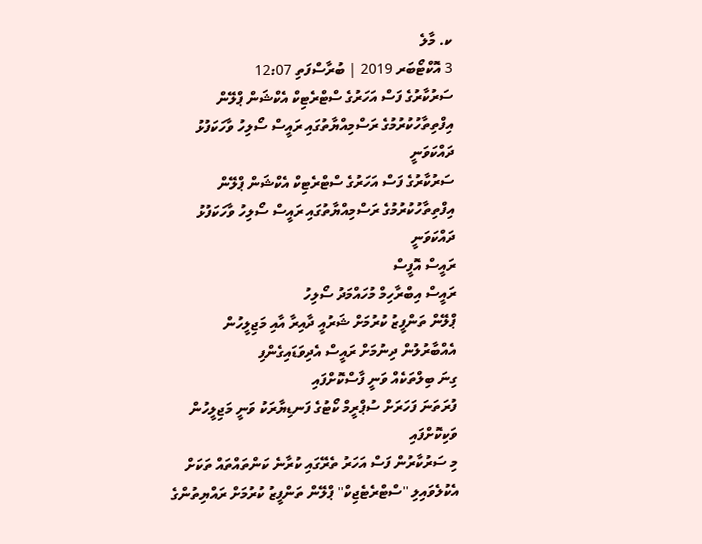ކ. މާލެ
3 އޮކްޓޯބަރ 2019 | ބުރާސްފަތި 12:07
ސަރުކާރުގެ ފަސް އަހަރުގެ ސްޓްރެޓިކް އެކްޝަން ޕްލޭން އިފްތިތާހުކުރުމުގެ ރަސްމިއްޔާތުގައި ރައީސް ސޯލިހު ވާހަކަފުޅު ދައްކަވަނީ
ސަރުކާރުގެ ފަސް އަހަރުގެ ސްޓްރެޓިކް އެކްޝަން ޕްލޭން އިފްތިތާހުކުރުމުގެ ރަސްމިއްޔާތުގައި ރައީސް ސޯލިހު ވާހަކަފުޅު ދައްކަވަނީ
ރައީސް އޮފީސް
ރައީސް އިބްރާހިމް މުހައްމަދު ސޯލިހު
ޕްލޭން ތަންފީޒު ކުރުމަށް ޝަރުއީ ދާއިރާ އާއި މަޖިލީހުން އެއްބާރުލުން ދިނުމަށް ރައީސް އެދިވަޑައިގެންފި
ގިނަ ބިލްތަކެއް ވަނީ ފާސްކޮށްފައި
ފުރަތަނަ ފަހަރަށް ސުޕްރީމް ކޯޓުގެ ފަނޑިޔާރަކު ވަނީ މަޖިލީހުން ވަކިކޮށްފައި
މި ސަރުކާރުން ފަސް އަހަރު ތެރޭގައި ކުރާނެ ކަންތައްތައް ތަކަށް އެކުލެވައިލި ''ސްޓްރެޓެޖިކް'' ޕްލޭން ތަންފީޒު ކުރުމަށް ރައްޔިތުންގެ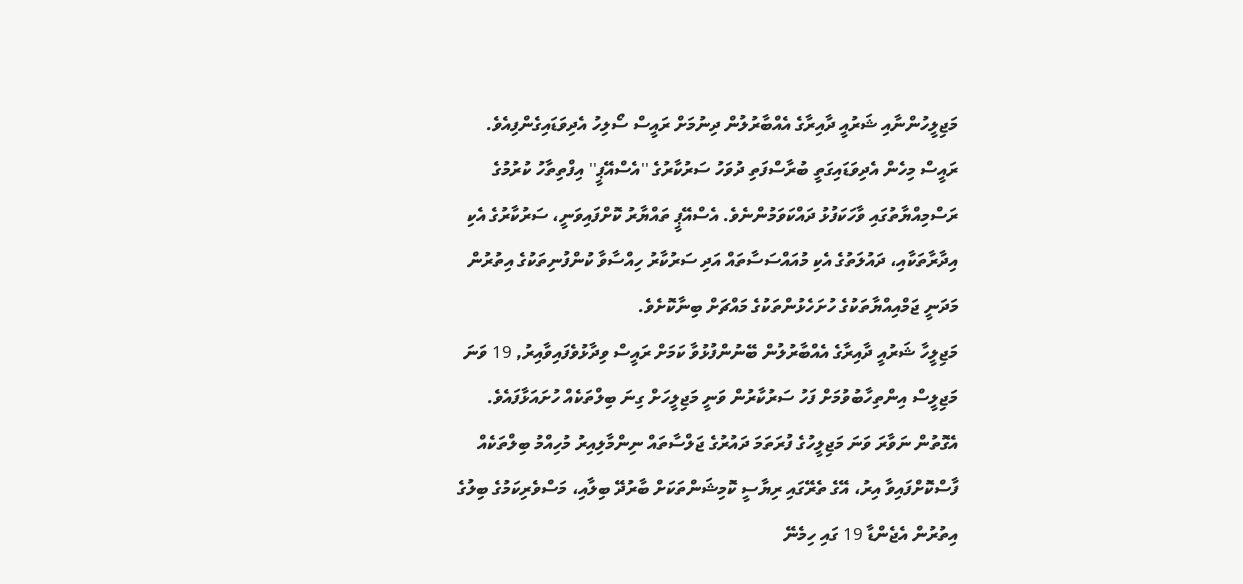މަޖިލީހުންނާއި ޝަރުއީ ދާއިރާގެ އެއްބާރުލުން ދިނުމަށް ރައީސް ސޯލިހު އެދިވަޑައިގެންފިއެވެ.
ރައީސް މިހެން އެދިވަޑައިގަތީ ބުރާސްފަތި ދުވަހު ސަރުކާރުގެ ''އެސްއޭޕީ'' އިފްތިތާހު ކުރުމުގެ ރަސްމިއްޔާތުގައި ވާހަކަފުޅު ދައްކަވަމުންނެވެ. އެސްއޭޕީ ތައްޔާރު ކޮށްފައިވަނީ، ސަރުކާރުގެ އެކި އިދާރާތަކާއި، ދައުލަތުގެ އެކި މުއައްސަސާތައް އަދި ސަރުކާރު ހިއްސާވާ ކުންފުނިތަކުގެ އިތުރުން މަދަނީ ޖަމްއިއްޔާތަކުގެ ހުށަހެޅުންތަކުގެ މައްޗަށް ބިނާކޮށެވެ.
މަޖިލީހާ ޝަރުއީ ދާއިރާގެ އެއްބާރުލުން ބޭނުންފުޅުވާ ކަމަށް ރައީސް ވިދާޅުވެފައިވާއިރު, 19 ވަނަ މަޖިލީސް އިންތިހާބުވުމަށް ފަހު ސަރުކާރުން ވަނީ މަޖިލީހަށް ގިނަ ބިލްތަކެއް ހުށައަޅާފައެވެ.
އެގޮތުން ނަވާރަ ވަނަ މަޖިލީހުގެ ފުރަތަމަ ދައުރުގެ ޖަލްސާތައް ނިންމާލިއިރު މުހިއްމު ބިލްތަކެއް ފާސްކޮށްފައިވާ އިރު، އޭގެ ތެރޭގައި ރިޔާސީ ކޮމިޝަންތަކަށް ބާރުދޭ ބިލާއި، މަސްވެރިކަމުގެ ބިލުގެ އިތުރުން އެޖެންޑާ 19 ގައި ހިމެނޭ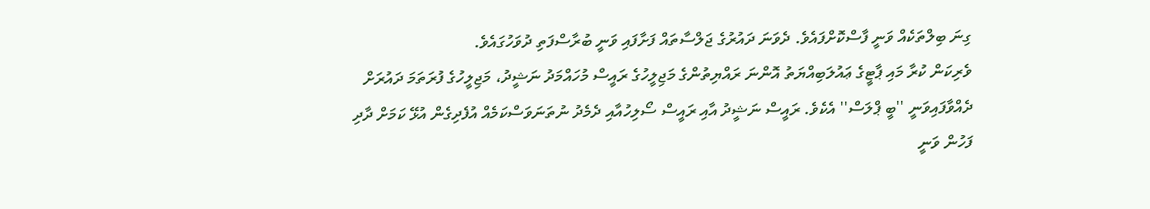ގިނަ ބިލްތަކެއް ވަނީ ފާސްކޮށްފައެވެ. ދެވަނަ ދައުރުގެ ޖަލްސާތައް ފަށާފައި ވަނީ ބުރާސްފަތި ދުވަހުގައެވެ.
ވެރިކަން ކުރާ މައި ޕާޓީގެ ޢައުލަބިއްޔަތު އޮންނަ ރައްޔިތުންގެ މަޖިލީހުގެ ރައީސް މުހައްމަދު ނަޝީދު، މަޖިލީހުގެ ފުރަތަމަ ދައުރަށް ދެއްވާފައިވަނީ ''ބީ ޕްލަސް'' އެކެވެ. ރައީސް ނަޝީދު އާއި ރައީސް ސޯލިހުއާއި ދެމެދު ނުތަނަވަސްކަމެއް އުފެދިގެން އުޅޭ ކަމަށް ދާދި ފަހުން ވަނީ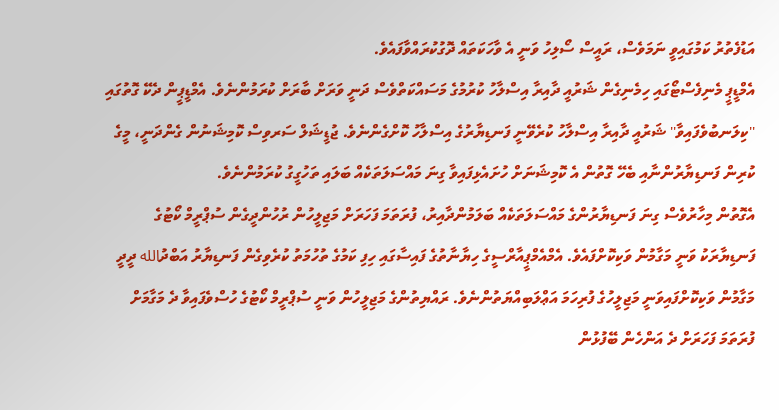އަޑުފެތުރު ކަމުގައިވީ ނަމަވެސް، ރައީސް ސޯލިހު ވަނީ އެ ވާހަކަތައް ދޮގުކުރައްވާފައެވެ.
އެމްޑީޕީ މެނިފެސްޓޯގައި ހިމެނިގެން ޝަރުއީ ދާއިރާ އިސްލާހު ކުރުމުގެ މަސައްކަތްވެސް ދަނީ ވަރަށް ބާރަށް ކުރަމުންނެވެ. އެމްޑީޕީން ދެކޭ ގޮތުގައި ''ކިލަނބުވެފައިވާ'' ޝަރުއީ ދާއިރާ އިސްލާހު ކުރެވޭނީ ފަނޑިޔާރުގެ އިސްލާހު ކޮށްގެންނެވެ. ޖުޑީޝަލް ސަރވިސް ކޮމިޝަނުން ގެންދަނީ، މީގެ ކުރިން ފަނޑިޔާރުންނާއި ބެހޭ ގޮތުން އެ ކޮމިޝަނަށް ހުށައެޅިފައިވާ ގިނަ މައްސަލަތަކެއް ބަލައި ތަހުގީގު ކުރަމުންނެވެ.
އެގޮތުން މިހާރުވެސް ގިނަ ފަނޑިޔާރުންގެ މައްސަލަތަކެއް ބަލަމުންދާއިރު، ފުރަތަމަ ފަހަރަށް މަޖިލީހުން ރުހުންދީގެން ސުޕްރީމް ކޯޓުގެ ފަނޑިޔާރަކު ވަނީ މަގާމުން ވަކިކޮށްފައެވެ. އެމްއެމްޕީއާރްސީގެ ހިޔާނާތުގެ ފައިސާގައި ހިފި ކަމުގެ ތުހުމަތު ކުރެވިގެން ފަނޑިޔާރު އަބްދުالله ދީދީ މަގާމުން ވަކިކޮށްފައިވަނީ މަޖިލީހުގެ ފުރިހަމަ އަޢްލަބިއްޔަތުންނެވެ. ރައްޔިތުންގެ މަޖިލީހުން ވަނީ ސުޕްރީމް ކޯޓުގެ ހުސްވެފައިވާ ދެ މަގާމަށް ފުރަތަމަ ފަހަރަށް ދެ އަންހެން ބޭފުޅުން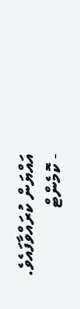އައްޔަން ކުރައްވާފައެވެ.
- ކޮމެންޓް